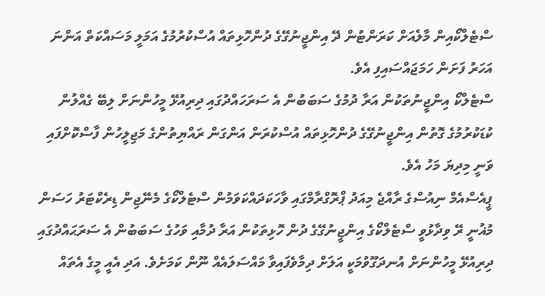ސްޓެލްކޯއިން މާލެއަށް ކަރަންޓުން ދޭ އިންޖީނުގޭގެ ދުންހޮޅިތައް އުސްކުރުމުގެ އަމަލީ މަސައްކަތް އަންނަ އަހަރު ފަށަން ހަމަޖައްސައިފި އެވެ.
ސްޓެލްކޯ އިންޖީނުތަކުން އަރާ ދުމުގެ ސަބަބުން އެ ސަރަހައްދުގައި ދިރިއުޅޭ މީހުންނަށް ލިބޭ ގެއްލުން ކުޑަކުރުމުގެ ގޮތުން އިންޖީނުގޭގެ ދުންހޮޅިތައް އުސްކުރަން އަންގަން ރައްޔިތުންގެ މަޖިލީހުން ފާސްކޮށްފައި ވަނީ މިދިޔަ މަހު އެވެ.
ޕީއެސްއެމް ނިއުސްގެ ރާއްޖެ މިއަދު ޕްރޮގްރާމްގައި ވާހަކަދައްކަވަމުން ސްޓެލްކޯގެ މެނޭޖިން ޑިރެކްޓަރު ހަސަން މުޣުނީ ރޭ ވިދާޅުވީ ސްޓެލްކޯގެ އިންޖީނުގޭގެ ދުން ހޮޅިތަކުން އަރާ ދުމާއި ވަހުގެ ސަބަބުން އެ ސަރަޙައްދުގައި ދިރިއުޅޭ މީހުންނަށް އުނދަގޫވުމަކީ އަލަށް ދިމާވެފައިވާ މައްސަލައެއް ނޫން ކަމަށެވެ. އަދި އެއީ މީގެ އެތައް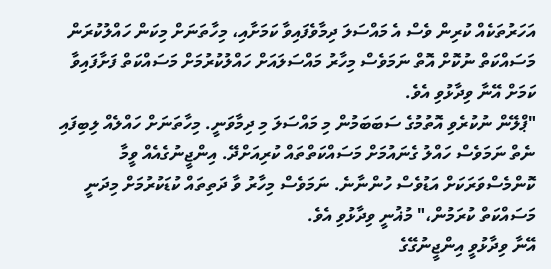އަހަރުތަކެއް ކުރިން ވެސް އެ މައްސަލަ ދިމާވެފައިވާ ކަމަށާއި، މިހާތަނަށް މިކަން ހައްލުކުރަން މަސައްކަތް ނުކޮށް އޮތް ނަމަވެސް މިހާރު މައްސަލައަށް ހައްލުކުރުމަށް މަސައްކަތް ފަށާފައިވާ ކަމަށް އޭނާ ވިދާޅުވި އެވެ.
"ޕްލޭން ނުކުރެވި އޮތުމުގެ ސަބަބަމުން މި މައްސަލަ މި ދިމާވަނީ. މިހާތަނަށް ހައްލެއް ލިބިފައި ނެތް ނަމަވެސް ހައްލު ގެނައުމަށް މަސައްކަތްތައް ކުރިއަށްދޭ. އިންޖީނުގެއެއް ވީމާ ކޮންމެސްވަރަކަށް އަޑުވެސް ހުންނާނެ. ނަމަވެސް މިހާރު ވާ ދަތިތައް ކުޑަކުރުމަށް މިދަނީ މަސައްކަތް ކުރަމުން،" މުޣުނީ ވިދާޅުވި އެވެ.
އޭނާ ވިދާޅުވީ އިންޖީނުގޭގެ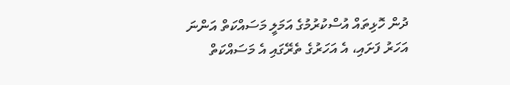ދުން ހޮޅިތައް އުސްކުރުމުގެ އަމަލީ މަސައްކަތް އަންނަ އަހަރު ފަށައި، އެ އަހަރުގެ ތެރޭގައި އެ މަސައްކަތް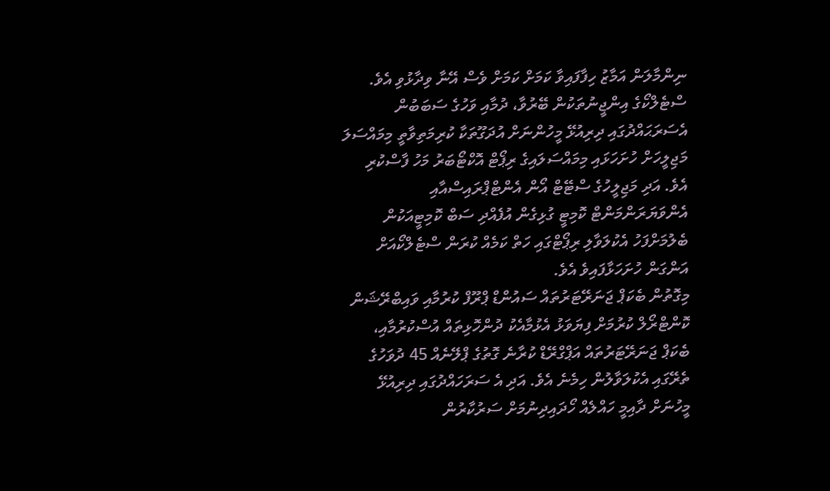ނިންމާލަން އަމާޒު ހިފާފައިވާ ކަމަށް ކަމަށް ވެސް އޭނާ ވިދާޅުވި އެވެ.
ސްޓެލްކޯގެ އިންޖީނުތަކުން ބޭރުވާ، ދުމާއި ވަހުގެ ސަބަބުން އެސަރަޙައްދުގައި ދިރިއުޅޭ މީހުންނަށް އުދަގޫތަކާ ކުރިމަތިވާތީ މިމައްސަލަ މަޖިލީހަށް ހުށަހަޅައި މިމައްސަލައިގެ ރިޕޯޓް އޮކްޓޯބަރު މަހު ފާސްކުރި އެވެ. އަދި މަޖިލީހުގެ ސްޓޭޓް އޯން އެންޓްޕްރައިސްއާއި އެންވަޔަރަންމަންޓް ކޮމިޓީ ގުޅިގެން އުފެއްދި ސަބް ކޮމިޓީއަކުން ބެލުމަށްފަހު އެކުލަވާލި ރިޕޯޓްގައި ހަތް ކަމެއް ކުރަން ސްޓެލްކޯއަށް އަންގަން ހުށަހަޅާފައިވެ އެވެ.
މިގޮތުން ބެކަޕް ޖަނަރޭޓަރުތައް ސައުންޑް ޕްރޫފް ކުރުމާއި ވައިބްރޭޝަން ކޮންޓްރޯލް ކުރުމަށް ފިޔަވަޅު އެޅުމާއެކު ދުންހޮޅިތައް އުސްކުރުމާއި، ބެކަޕް ޖަނަރޭޓަރުތައް އަޕްގްރޭޑް ކުރާނެ ގޮތުގެ ޕްލޭނެއް 45 ދުވަހުގެ ތެރޭގައި އެކުލަވާލުން ހިމެނެ އެވެ. އަދި އެ ސަރަހައްދުގައި ދިރިއުޅޭ މީހުނަށް ދާއިމީ ހައްލެއް ހޯދައިދިނުމަށް ސަރުކާރުން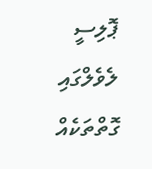ޕޮލިސީ ލެވެލްގައި ގޮތްތަކެއް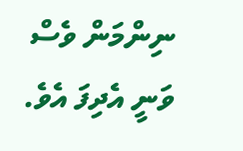ނިންމަން ވެސް ވަނީ އެދިފަ އެވެ.